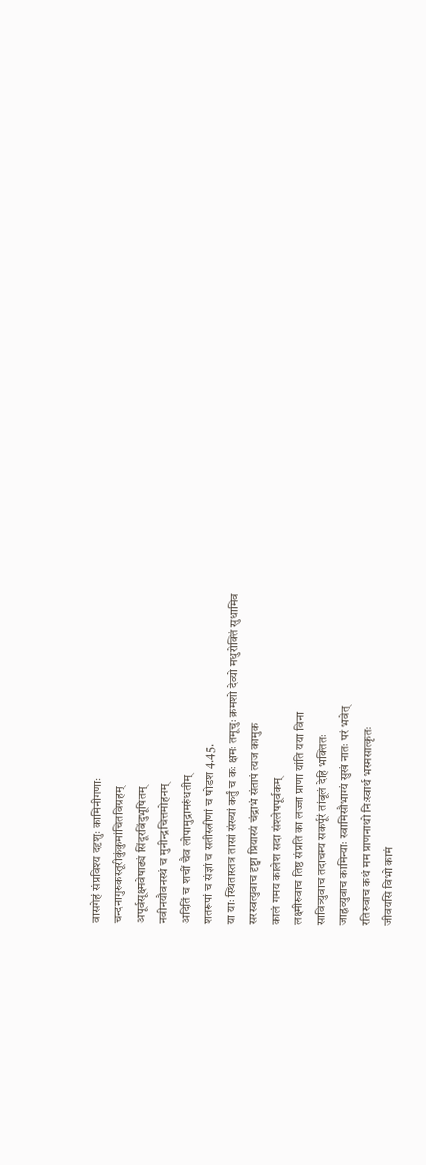वासगेहं संप्रविश्य ददृशुः कामिनीगणाः
चन्दनागुरुकस्तूरीकुंकुमांचितविग्रहम्
अपूर्वसूक्ष्मवेषाढ्यं सिंदूरबिंदुभूषितम्
नवीनयौवनस्थं च मुनीन्द्रचित्तमोहनम्
अदितिं च शचीं चैव लोपामुद्रामरुंधतीम्
शतरूपां च संज्ञां च सतीस्त्रीणां च षोडश 4.45.
या याः स्थितास्तत्र तासां संख्यां कर्तुं च कः क्षमः तमूचुः क्रमशो देव्यो मधुरोक्तिं सुधामिव
सरस्वत्युवाच दृष्ट्वा प्रियास्यं चंद्राभं संतापं त्यज कामुक
कालं गमय कालेश सदा संश्लेषपूर्वकम्
लक्ष्मीरुवाच तिष्ठ संप्रति का लज्जा प्राणा यांति यया विना
सावित्र्युवाच तदाचम्य सकर्पूरं तांबूलं देहि भक्तितः
जाह्नव्युवाच कामिन्याः स्वामिसौभाग्यं सुखं नातः परं भवेत्
रतिरुवाच कथं मम प्राणनाथो निःस्वार्थ भस्मसात्कृतः
जीवयसि विभो कामं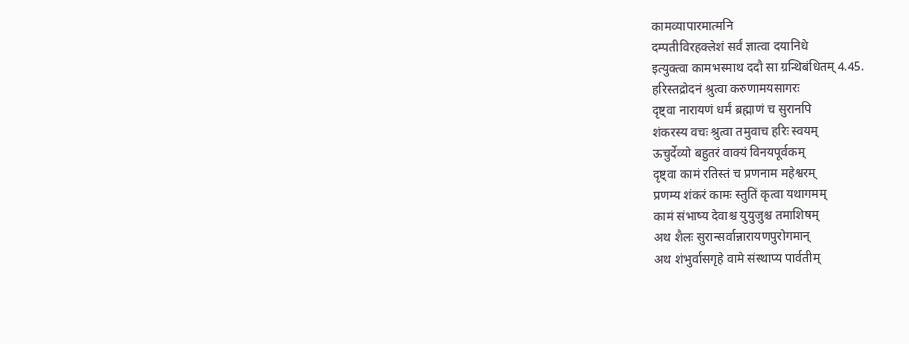कामव्यापारमात्मनि
दम्पतीविरहक्लेशं सर्वं ज्ञात्वा दयानिधे
इत्युक्त्वा कामभस्माथ ददौ सा ग्रन्थिबंधितम् 4.45.
हरिस्तद्रोदनं श्रुत्वा करुणामयसागरः
दृष्ट्वा नारायणं धर्मं ब्रह्माणं च सुरानपि
शंकरस्य वचः श्रुत्वा तमुवाच हरिः स्वयम्
ऊचुर्देव्यो बहुतरं वाक्यं विनयपूर्वकम्
दृष्ट्वा कामं रतिस्तं च प्रणनाम महेश्वरम्
प्रणम्य शंकरं कामः स्तुतिं कृत्वा यथागमम्
कामं संभाष्य देवाश्च युयुजुश्च तमाशिषम्
अथ शैलः सुरान्सर्वान्नारायणपुरोगमान्
अथ शंभुर्वासगृहे वामे संस्थाप्य पार्वतीम्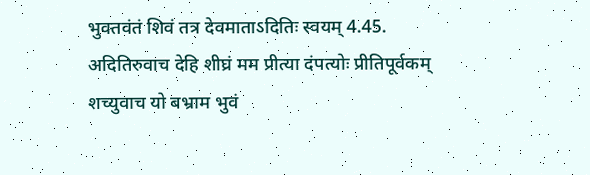भुक्तवंतं शिवं तत्र देवमाताऽदितिः स्वयम् 4.45.
अदितिरुवाच देहि शीघ्रं मम प्रीत्या दंपत्योः प्रीतिपूर्वकम्
शच्युवाच यो बभ्राम भुवं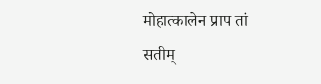मोहात्कालेन प्राप तां सतीम्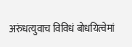अरुंधत्युवाच विविधं बोधयित्वेमां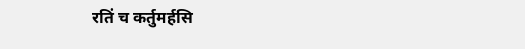रतिं च कर्तुमर्हसि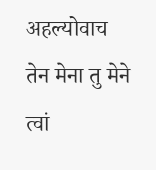अहल्योवाच तेन मेना तु मेने त्वां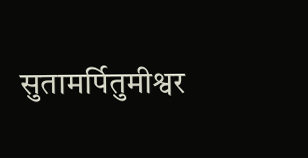सुतामर्पितुमीश्वर